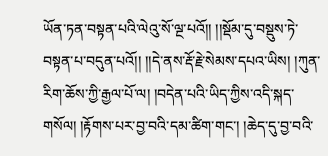ཡོན་ཏན་བསྟན་པའི་ལེའུ་སོ་ལྔ་པའོ།། །།སྡོམ་དུ་བསྡུས་ཏེ་བསྟན་པ་བདུན་པའོ།། །།དེ་ནས་རྡོ་རྗེ་སེམས་དཔའ་ཡིས། །ཀུན་རིག་ཆོས་ཀྱི་རྒྱལ་པོ་ལ། །བདེན་པའི་ཡིད་ཀྱིས་འདི་སྐད་གསོལ། །རྟོགས་པར་བྱ་བའི་དམ་ཚིག་གང་། །ཆེད་དུ་བྱ་བའི་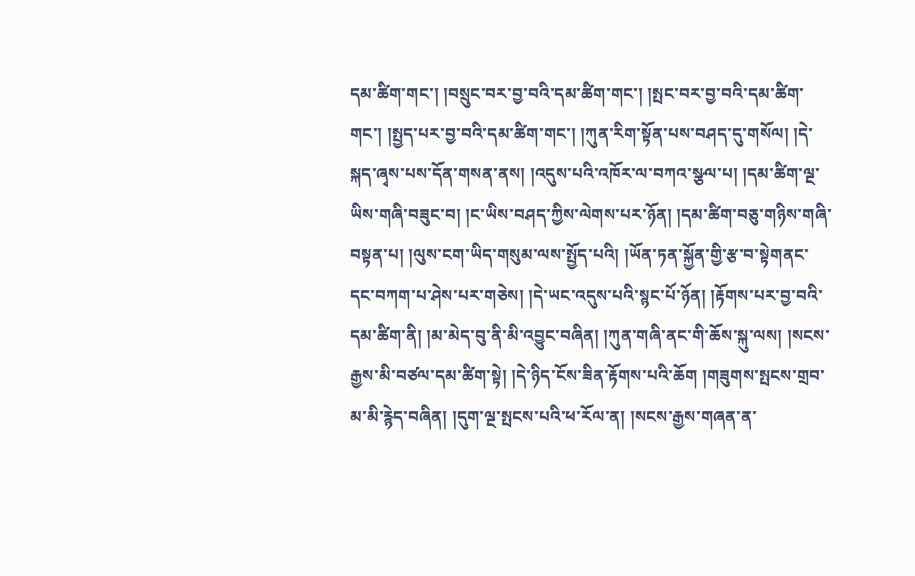དམ་ཚིག་གང་། །བསྲུང་བར་བྱ་བའི་དམ་ཚིག་གང་། །སྤང་བར་བྱ་བའི་དམ་ཚིག་གང་། །སྤྱད་པར་བྱ་བའི་དམ་ཚིག་གང་། །ཀུན་རིག་སྟོན་པས་བཤད་དུ་གསོལ། །དེ་སྐད་ཞྭས་པས་དོན་གསན་ནས། །འདུས་པའི་འཁོར་ལ་བཀའ་སྩལ་པ། །དམ་ཚིག་ལྔ་ཡིས་གཞི་བཟུང་བ། །ང་ཡིས་བཤད་ཀྱིས་ལེགས་པར་ཉོན། །དམ་ཚིག་བཅུ་གཉིས་གཞི་བསྟན་པ། །ལུས་ངག་ཡིད་གསུམ་ལས་སྤྱོད་པའི། །ཡོན་ཏན་སྐྱོན་གྱི་རྩ་བ་སྟེགནང་དང་བཀག་པ་ཤེས་པར་གཅེས། །དེ་ཡང་འདུས་པའི་སྙང་པོ་ཉོན། །རྟོགས་པར་བྱ་བའི་དམ་ཚིག་ནི། །མ་མེད་བུ་ནི་མི་འབྱུང་བཞིན། །ཀུན་གཞི་ནང་གི་ཆོས་སྐུ་ལས། །སངས་རྒྱས་མི་བཙལ་དམ་ཚིག་སྟེ། །དེ་ཉིད་ངོས་ཟིན་རྟོགས་པའི་ཆོག །གཟུགས་སྤངས་གྲབ་མ་མི་རྙེད་བཞིན། །དུག་ལྔ་སྤངས་པའི་ཕ་རོལ་ན། །སངས་རྒྱས་གཞན་ན་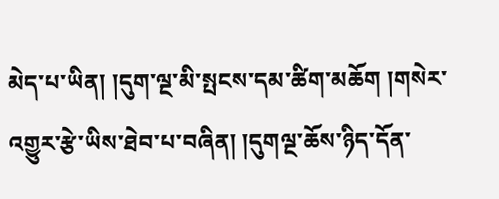མེད་པ་ཡིན། །དུག་ལྔ་མི་སྤངས་དམ་ཚིག་མཆོག །གསེར་འགྱུར་རྩེ་ཡིས་ཐེབ་པ་བཞིན། །དུགལྔ་ཆོས་ཉིད་དོན་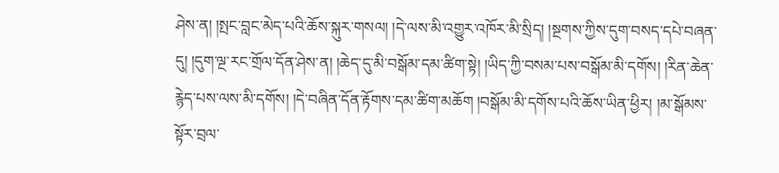ཤེས་ན། །སྤང་བླང་མེད་པའི་ཆོས་སྐུར་གསལ། །དེ་ལས་མི་འགྱུར་འཁོར་མི་སྲིད། །སྔགས་ཀྱིས་དུག་བསད་དཔེ་བཞན་དུ། །དུག་ལྔ་རང་གྲོལ་དོན་ཤེས་ན། །ཆེད་དུ་མི་བསྒོམ་དམ་ཚིག་སྟེ། །ཡིད་ཀྱི་བསམ་པས་བསྒོམ་མི་དགོས། །རིན་ཆེན་རྙེད་པས་ལས་མི་དགོས། །དེ་བཞིན་དོན་རྟོགས་དམ་ཚིག་མཆོག །བསྒོམ་མི་དགོས་པའི་ཆོས་ཡིན་ཕྱིར། །མ་སྒོམས་སྟོར་བྲལ་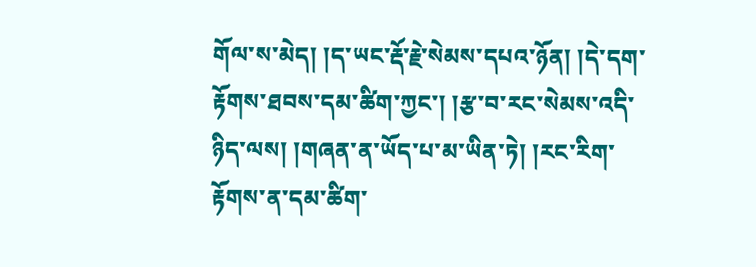གོལ་ས་མེད། །ད་ཡང་རྡོ་རྗེ་སེམས་དཔའ་ཉོན། །དེ་དག་རྟོགས་ཐབས་དམ་ཚིག་ཀྱང་། །རྩ་བ་རང་སེམས་འདི་ཉིད་ལས། །གཞན་ན་ཡོད་པ་མ་ཡིན་ཏེ། །རང་རིག་རྟོགས་ན་དམ་ཚིག་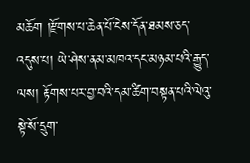མཆོག །རྫོགས་པ་ཆེན་པོ་ངེས་དོན་ཐམས་ཅད་འདུས་པ། ཡེ་ཤེས་ནམ་མཁའ་དང་མཉམ་པའི་རྒྱུད་ལས། རྟོགས་པར་བྱ་བའི་དམ་ཚིག་བསྟན་པའི་ལེའུ་སྟེ་སོ་དྲུག་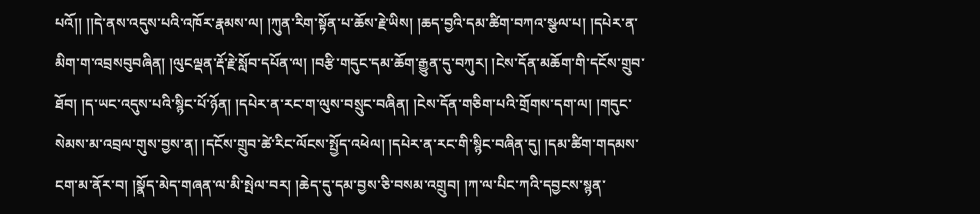པའོ།། །།དེ་ནས་འདུས་པའི་འཁོར་རྣམས་ལ། །ཀུན་རིག་སྟོན་པ་ཆོས་རྗེ་ཡིས། །ཆད་བྱའི་དམ་ཚིག་བཀའ་སྩལ་པ། །དཔེར་ན་མིག་ག་འབྲསབུབཞིན། །ལུངལྡན་རྡོ་རྗེ་སློབ་དཔོན་ལ། །བརྩི་གདུང་དམ་ཆོག་རྒྱུན་དུ་བཀུར། །ངེས་དོན་མཆོག་གི་དངོས་གྲུབ་ཐོབ། །ད་ཡང་འདུས་པའི་སྙིང་པོ་ཉོན། །དཔེར་ན་རང་ག་ལུས་བསྲུང་བཞིན། །ངེས་དོན་གཅིག་པའི་གྲོགས་དག་ལ། །གདུང་སེམས་མ་འབྲལ་གུས་བྱས་ན། །དངོས་གྲུབ་ཚེ་རིང་ལོངས་སྤྱོད་འཕེལ། །དཔེར་ན་རང་གི་སྙིང་བཞིན་དུ། །དམ་ཚིག་གདམས་ངག་མ་ནོར་བ། །སྣོད་མེད་གཞན་ལ་མི་སྤེལ་བར། །ཆེད་དུ་དམ་བྱས་ཅི་བསམ་འགྲུབ། །ཀ་ལ་པིང་ཀའི་དབྱངས་སྙན་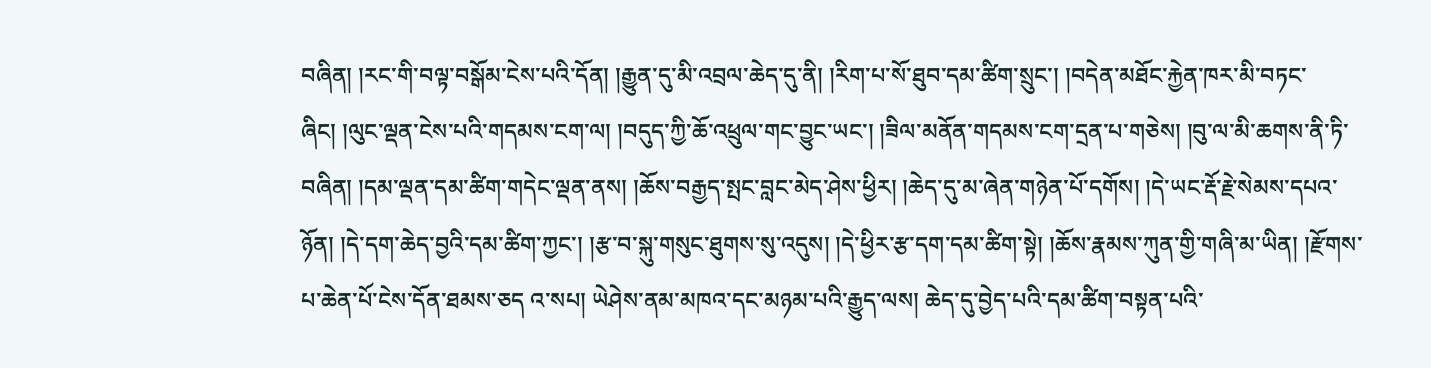བཞིན། །རང་གི་བལྟ་བསྒོམ་ངེས་པའི་དོན། །རྒྱུན་དུ་མི་འབྲལ་ཆེད་དུ་ནི། །རིག་པ་སོ་ཐུབ་དམ་ཚིག་སྲུང་། །བདེན་མཐོང་རྐྱེན་ཁར་མི་བཏང་ཞིང། །ལུང་ལྡན་ངེས་པའི་གདམས་ངག་ལ། །བདུད་ཀྱི་ཆོ་འཕྲུལ་གང་བྱུང་ཡང་། །ཟིལ་མནོན་གདམས་ངག་དྲན་པ་གཅེས། །བུ་ལ་མི་ཆགས་ནི་ཏི་བཞིན། །དམ་ལྡན་དམ་ཚིག་གདེང་ལྡན་ནས། །ཆོས་བརྒྱད་སྤང་བླང་མེད་ཤེས་ཕྱིར། །ཆེད་དུ་མ་ཞེན་གཉེན་པོ་དགོས། །དེ་ཡང་རྡོ་རྗེ་སེམས་དཔའ་ཉོན། །དེ་དག་ཆེད་བྱའི་དམ་ཚིག་ཀྱང་། །རྩ་བ་སྐུ་གསུང་ཐུགས་སུ་འདུས། །དེ་ཕྱིར་རྩ་དག་དམ་ཚིག་སྟེ། །ཆོས་རྣམས་ཀུན་གྱི་གཞི་མ་ཡིན། །རྫོགས་པ་ཆེན་པོ་ངེས་དོན་ཐམས་ཅད འ་སཔ། ཡེཤེས་ནམ་མཁའ་དང་མཉམ་པའི་རྒྱུད་ལས། ཆེད་དུ་བྱེད་པའི་དམ་ཚིག་བསྟན་པའི་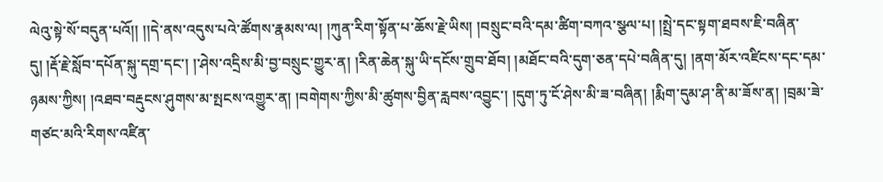ལེའུ་སྟེ་སོ་བདུན་པའོ།། །།དེ་ནས་འདུས་པའེ་ཚོགས་རྣམས་ལ། །ཀུན་རིག་སྟོན་པ་ཆོས་རྗེ་ཡིས། །བསྲུང་བའི་དམ་ཚིག་བཀའ་སྩལ་པ། །སྤྲེ་དང་སྟག་ཐབས་ཇི་བཞིན་དུ། །རྡོ་རྗེ་སློབ་དཔོན་སྐུ་དགྲ་དང་། །་ཤེས་འདྲིས་མི་བྱ་བསྲུང་གྱུར་ན། །རིན་ཆེན་སྐུ་ཡི་དངོས་གྲུབ་ཐོབ། །མཐོང་བའི་དུག་ཅན་དཔེ་བཞིན་དུ། །ནག་མོར་འཛིངས་དང་དམ་ཉམས་ཀྱིས། །འཐབ་བརྡུངས་ཤུགས་མ་སྤངས་འགྱུར་ན། །བགེགས་ཀྱིས་མི་ཚུགས་བྱིན་རླབས་འབྱུང་། །དུག་ཏུ་ངོ་ཤེས་མི་ཟ་བཞིན། །རྨིག་དུམ་ཤ་ནི་མ་ཟོས་ན། །བྲམ་ཟེ་གཙང་མའི་རིགས་འཛིན་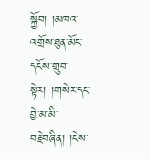སྐྱོབ། །མཁའ་འགྲོས་ཐུན་མོང་དངོས་གྲུབ་སྟེར། །གསེར་དང་བྱེ་མ་མི་བརྗེབཞིན། །ངེས་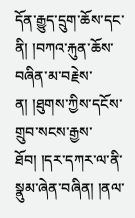དོན་རྒྱུད་དྲུག་ཆོས་དང་ནི། །བཀའ་རྐུན་ཆོས་བཞིན་མ་བརྗེས་ན། །ཐུགས་ཀྱིས་དངོས་གྲུབ་སངས་རྒྱས་ཐོབ། །དར་དཀར་ལ་ནི་སྣུམ་ཞེན་བཞིན། །ནལ་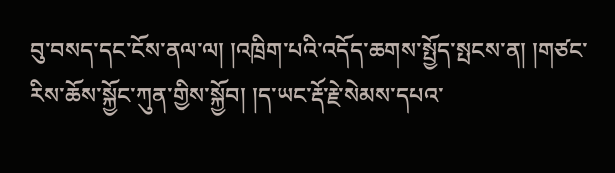བུ་བསད་དང་ངོས་ནལ་ལ། །འཁྲིག་པའི་འདོད་ཆགས་སྤྱོད་སྤངས་ན། །གཙང་རིས་ཆོས་སྐྱོང་ཀུན་གྱིས་སྐྱོབ། །ད་ཡང་རྡོ་རྗེ་སེམས་དཔའ་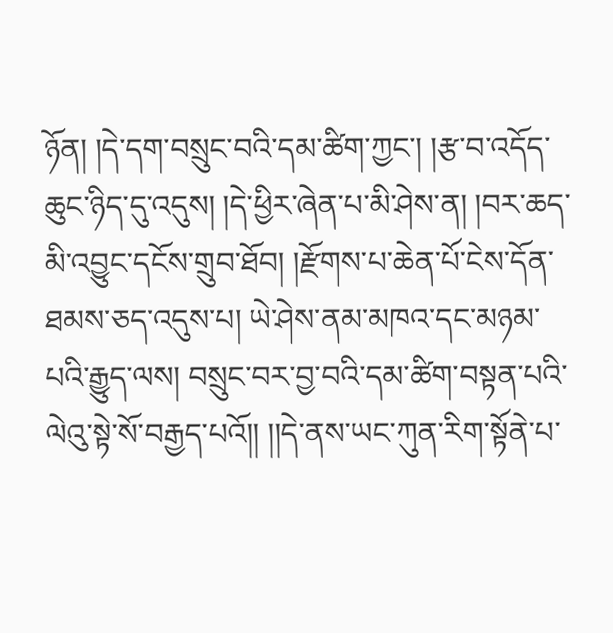ཉོན། །དེ་དག་བསྲུང་བའི་དམ་ཚིག་ཀྱང་། །རྩ་བ་འདོད་ཆུང་ཉིད་དུ་འདུས། །དེ་ཕྱིར་ཞེན་པ་མི་ཤེས་ན། །བར་ཆད་མི་འབྱུང་དངོས་གྲུབ་ཐོབ། །རྫོགས་པ་ཆེན་པོ་ངེས་དོན་ཐམས་ཅད་འདུས་པ། ཡེ་ཤེས་ནམ་མཁའ་དང་མཉམ་པའི་རྒྱུད་ལས། བསྲུང་བར་བྱ་བའི་དམ་ཚིག་བསྟན་པའི་ལེའུ་སྟེ་སོ་བརྒྱད་པའོ།། །།དེ་ནས་ཡང་ཀུན་རིག་སྟོནེ་པ་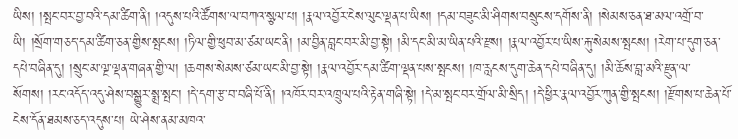ཡིས། །སྤང་བར་བྱ་བའི་དམ་ཚིག་ནི། །འདུས་པའི་ཚོགས་ལ་བཀའ་སྩལ་པ། །རྣལ་འབྱོར་ངེས་ལུང་ལྡན་པ་ཡིས། །དམ་བཟུང་མི་ཤིགས་བསྲུངས་དགོས་ནི། །སེམས་ཅན་ཐ་མལ་འགྲོ་བ་ཡི། །སྲོག་གཅད་དམ་ཚིག་ཅན་གྱིས་སྤངས། །ཏིལ་གྱི་ཕུབ་མ་ཙམ་ཡང་ནི། །མ་བྱིན་བླང་བར་མི་བྱ་སྟེ། །མི་དང་མི་མ་ཡིན་པའི་རྫས། །རྣལ་འབྱོར་པ་ཡིས་རྐུ་སེམས་སྤངས། །རེག་པ་དུག་ཅན་དཔེ་བཞིན་དུ། །སྲུང་མ་ལྔ་ལྡན་གཞན་གྱི་ལ། །ཆགས་སེམས་ཙམ་ཡང་མི་བྱ་སྟེ། །རྣལ་འབྱོར་དམ་ཚིག་ལྡན་པས་སྤངས། །ཁ་རླངས་དུག་ཆེན་དཔེ་བཞིན་དུ། །མི་ཆོས་བླ་མའི་རྫུན་ལ་སོགས། །རང་འདོད་འདུ་ཤེས་བསྒྱུར་སྨྲ་སྤང་། །དེ་དག་རྩ་བ་བཞི་པོ་ནི། །འཁོར་བར་འཁྲུལ་པའི་རྟེན་གཞི་སྟེ། །དེ་མ་སྤང་བར་གྲོལ་མི་སྲིད། །དེ་ཕྱིར་རྣལ་འབྱོར་ཀུན་གྱི་སྤངས། །རྫོགས་པ་ཆེན་པོ་ངེས་དོན་ཐམས་ཅད་འདུས་པ། ཡེ་ཤེས་ནམ་མཁའ་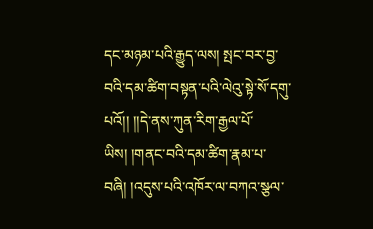དང་མཉམ་པའི་རྒྱུད་ལས། སྤང་བར་བྱ་བའི་དམ་ཚིག་བསྟན་པའི་ལེའུ་སྟེ་སོ་དགུ་པའོ།། །།དེ་ནས་ཀུན་རིག་རྒྱལ་པོ་ཡིས། །གནང་བའི་དམ་ཚིག་རྣམ་པ་བཞི། །འདུས་པའི་འཁོར་ལ་བཀའ་སྩལ་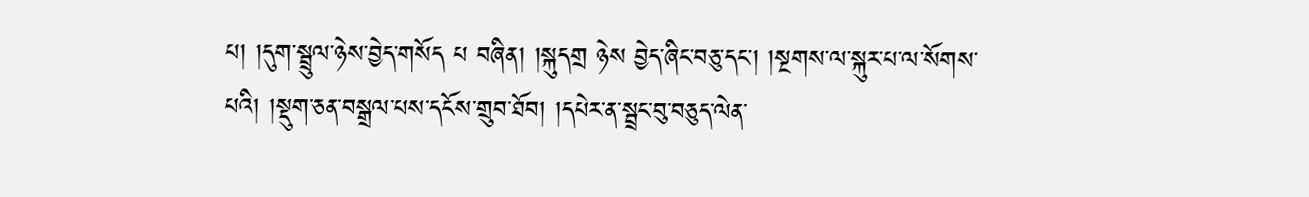པ། །དུག་སྦྲུལ་ཉེས་བྱེད་གསོད པ བཞིན། །སྐུདགྲ ཉེས བྱེད་ཞིང་བཅུ་དང་། །སྔགས་ལ་སྐུར་པ་ལ་སོགས་པའི། །སྡུག་ཅན་བསྒྲལ་པས་དངོས་གྲུབ་ཐོབ། །དཔེར་ན་སྦྲང་བུ་བཅུད་ལེན་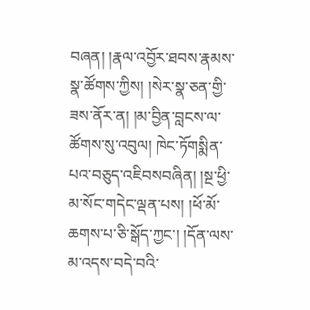བཞན། །རྣལ་འབྱོར་ཐབས་རྣམས་སྣ་ཚོགས་ཀྱིས། །སེར་སྣ་ཅན་གྱི་ཟས་ནོར་ན། །མ་བྱིན་བླངས་ལ་ཚོགས་སུ་འབུལ། ཁེང་ཏོགསྨིན་པའ་བཅུད་འཇིབསབཞིན། །སྔ་ཕྱི་མ་སོང་གདེང་ལྡན་པས། །ཕོ་མོ་ཆགས་པ་ཅི་སྒོད་ཀྱང་། །དོན་ལས་མ་འདས་བདེ་བའི་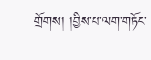གྲོགས། །བྱིས་པ་ལག་གཏོང་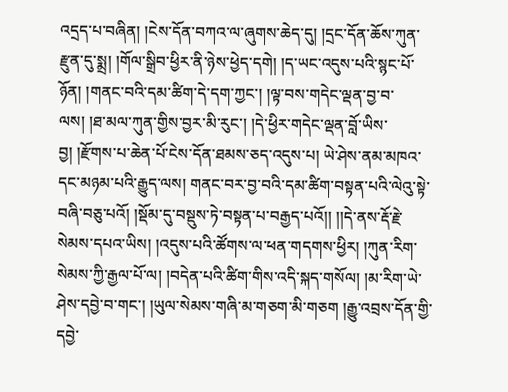འདྲད་པ་བཞིན། །ངེས་དོན་བཀའ་ལ་ཞུགས་ཆེད་དུ། །དྲང་དོན་ཆོས་ཀུན་རྫུན་དུ་སྨྲ། །གོལ་སྒྲིབ་ཕྱིར་ནི་ཉེས་ཕྱེད་དགེ། །ད་ཡང་འདུས་པའི་སྙང་པོ་ཉོན། །གནང་བའི་དམ་ཚིག་དེ་དག་ཀྱང་། །ལྟ་བས་གདེང་ལྡན་བྱ་བ་ལས། །ཐ་མལ་ཀུན་གྱིས་བྱར་མི་རུང་། །དེ་ཕྱིར་གདེང་ལྡན་བློ་ཡིས་བྱ། །རྫོགས་པ་ཆེན་པོ་ངེས་དོན་ཐམས་ཅད་འདུས་པ། ཡེ་ཤེས་ནམ་མཁའ་དང་མཉམ་པའི་རྒྱུད་ལས། གནང་བར་བྱ་བའི་དམ་ཚིག་བསྟན་པའི་ལེའུ་སྟེ་བཞི་བཅུ་པའོ། །སྡོམ་དུ་བསྡུས་ཏེ་བསྟན་པ་བརྒྱད་པའོ།། །།དེ་ནས་རྡོ་རྗེ་སེམས་དཔའ་ཡིས། །འདུས་པའི་ཚོགས་ལ་ཕན་གདགས་ཕྱིར། །ཀུན་རིག་སེམས་ཀྱི་རྒྱལ་པོ་ལ། །བདེན་པའི་ཚིག་གིས་འདི་སྐད་གསོལ། །མ་རིག་ཡེ་ཤེས་དབྱེ་བ་གང་། །ཡུལ་སེམས་གཞི་མ་གཅག་མི་གཅག །རྒྱུ་འབྲས་དོན་གྱི་དབྱེ་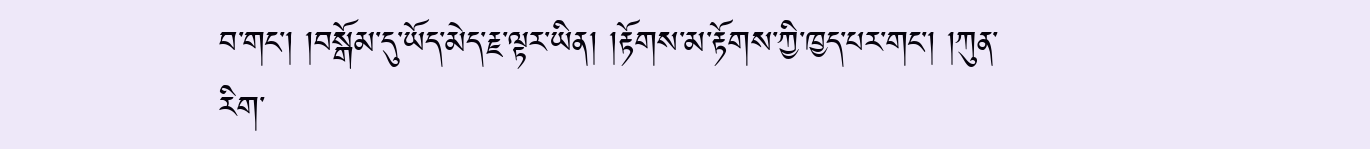བ་གང་། །བསྒོམ་དུ་ཡོད་མེད་རྗ་ལྟར་ཡིན། །རྟོགས་མ་རྟོགས་ཀྱི་ཁྱད་པར་གང་། །ཀུན་རིག་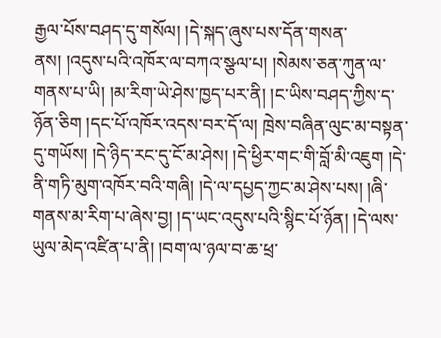རྒྱལ་པོས་བཤད་དུ་གསོལ། །དེ་སྐད་ཞུས་པས་དོན་གསན་ནས། །འདུས་པའི་འཁོར་ལ་བཀའ་སྩལ་པ། །སེམས་ཅན་ཀུན་ལ་གནས་པ་ཡི། །མ་རིག་ཡེ་ཤེས་ཁྱད་པར་ནི། །ང་ཡིས་བཤད་ཀྱིས་ད་ཉོན་ཅིག །དང་པོ་འཁོར་འདས་བར་དོ་ལ། ཁྲེས་བཞིན་ལུང་མ་བསྟན་དུ་གཡོས། །དེ་ཉིད་རང་དུ་ངོ་མ་ཤེས། །དེ་ཕྱིར་གང་གི་བློ་མི་འཇུག །དེ་ནི་གཏི་མུག་འཁོར་བའི་གཞི། །དེ་ལ་དཔྱད་ཀྱང་མ་ཤེས་པས། །ཞི་གནས་མ་རིག་པ་ཞེས་བྱ། །ད་ཡང་འདུས་པའི་སྙིང་པོ་ཉོན། །དེ་ལས་ཡུལ་མེད་འཛིན་པ་ནི། །བག་ལ་ཉལ་བ་ཆ་ཕྲ་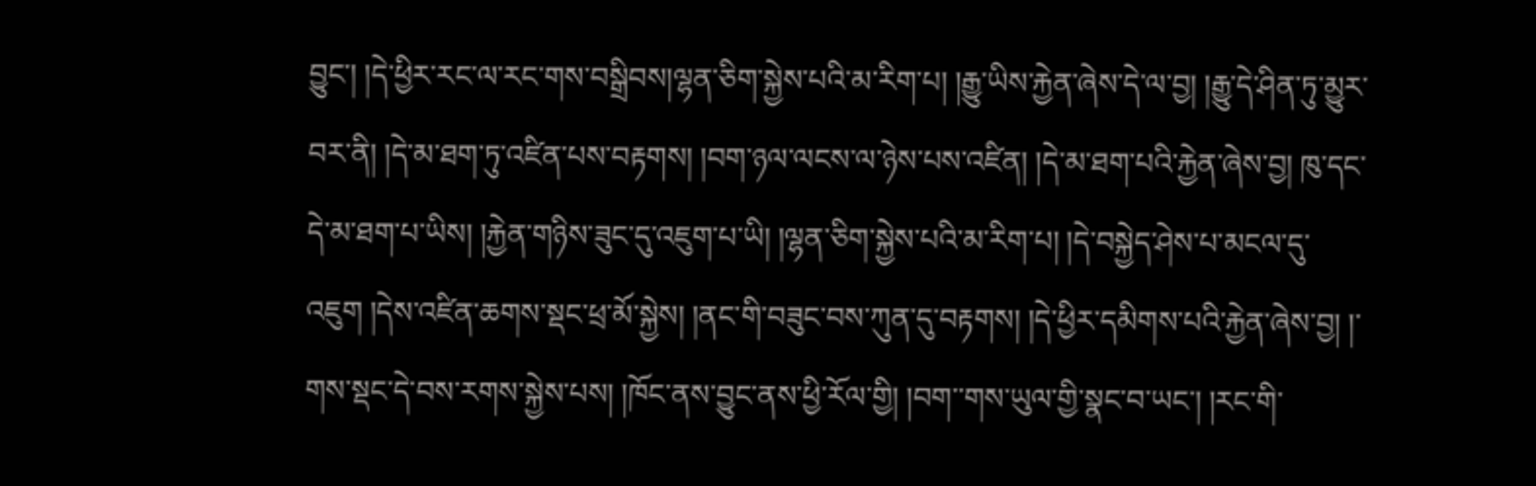བྱུང་། །དེ་ཕྱིར་རང་ལ་རང་གས་བསྒྲིབས།ལྷན་ཅིག་སྐྱེས་པའི་མ་རིག་པ། །རྒྱུ་ཡིས་རྐྱེན་ཞེས་དེ་ལ་བྱ། །རྒྱུ་དེ་ཤིན་ཏུ་མྱུར་བར་ནི། །དེ་མ་ཐག་ཏུ་འཛིན་པས་བརྟགས། །བག་ཉལ་ལངས་ལ་ཉེས་པས་འཛིན། །དེ་མ་ཐག་པའི་རྐྱེན་ཞེས་བྱ། ཁུ་དང་དེ་མ་ཐག་པ་ཡིས། །རྐྱེན་གཉིས་ཟུང་དུ་འཇུག་པ་ཡི། །ལྷན་ཅིག་སྐྱེས་པའི་མ་རིག་པ། །དེ་བསྐྱེད་ཤེས་པ་མངལ་དུ་འཇུག །དེས་འཛིན་ཆགས་སྡང་ཕྲ་མོ་སྐྱེས། །ནང་གི་བཟུང་བས་ཀུན་དུ་བརྟགས། །དེ་ཕྱིར་དམིགས་པའི་རྐྱེན་ཞེས་བྱ། །་གས་སྡང་དེ་བས་རགས་སྐྱེས་པས། །ཁོང་ནས་བྱུང་ནས་ཕྱི་རོལ་གྱི། །བག་་གས་ཡུལ་གྱི་སྣང་བ་ཡང་། །རང་གི་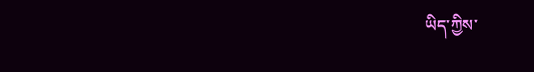ཡིད་ཀྱིས་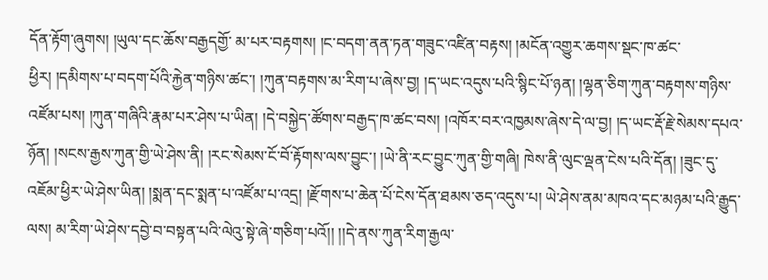དོན་རྟོག་ཞུགས། །ཡུལ་དང་ཆོས་བརྒྱདགྱོ་ མ་པར་བརྟགས། །ང་བདག་ནན་ཏན་གཟུང་འཛིན་བརྟས། །མངོན་འགྱུར་ཆགས་སྡང་ཁ་ཚང་ཕྱིར། །དམིགས་པ་བདག་པོའི་རྐྱེན་གཉིས་ཚང་། །ཀུན་བརྟགས་མ་རིག་པ་ཞེས་བྱ། །ད་ཡང་འདུས་པའི་སྙིང་པོ་ཉན། །ལྷན་ཅིག་ཀུན་བརྟགས་གཉིས་འཛོམ་པས། །ཀུན་གཞིའི་རྣམ་པར་ཤེས་པ་ཡིན། །དེ་བསྐྱེད་ཚོགས་བརྒྱད་ཁ་ཚང་བས། །འཁོར་བར་འཁྱམས་ཞེས་དེ་ལ་བྱ། །ད་ཡང་རྡོ་རྗེ་སེམས་དཔའ་ཉོན། །སངས་རྒྱས་ཀུན་གྱི་ཡེ་ཤེས་ནི། །རང་སེམས་ངོ་བོ་རྟོགས་ལས་བྱུང་། །ཡེ་ནི་རང་བྱུང་ཀུན་གྱི་གཞི། ཁེས་ནི་ལུང་ལྡན་ངེས་པའི་དོན། །ཟུང་དུ་འཇོམ་ཕྱིར་ཡེ་ཤེས་ཡིན། །སྨན་དང་སྨན་པ་འཛོམ་པ་འདྲ། །རྫོགས་པ་ཆེན་པོ་ངེས་དོན་ཐམས་ཅད་འདུས་པ། ཡེ་ཤེས་ནམ་མཁའ་དང་མཉམ་པའི་རྒྱུད་ལས། མ་རིག་ཡེ་ཤེས་དབྱེ་བ་བསྟན་པའི་ལེའུ་སྟེ་ཞེ་གཅིག་པའོ།། །།དེ་ནས་ཀུན་རིག་རྒྱལ་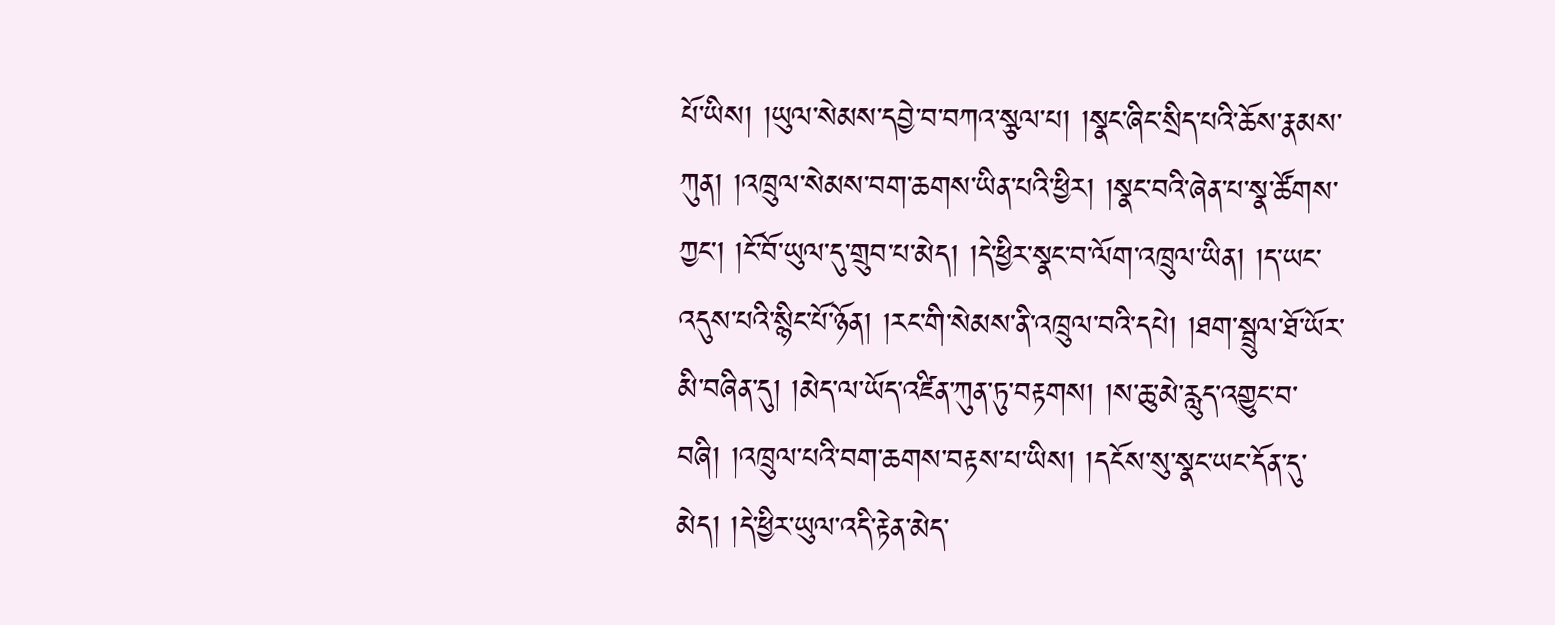པོ་ཡིས། །ཡུལ་སེམས་དབྱེ་བ་བཀའ་སྩལ་པ། །སྣང་ཞིང་སྲིད་པའི་ཆོས་རྣམས་ཀུན། །འཁྲུལ་སེམས་བག་ཆགས་ཡིན་པའི་ཕྱིར། །སྣང་བའི་ཞེན་པ་སྣ་ཚོགས་ཀྱང་། །ངོ་བོ་ཡུལ་དུ་གྲུབ་པ་མེད། །དེ་ཕྱིར་སྣང་བ་ལོག་འཁྲུལ་ཡིན། །ད་ཡང་འདུས་པའི་སྙིང་པོ་ཉོན། །རང་གི་སེམས་ནི་འཁྲུལ་བའི་དཔེ། །ཐག་སྦྲུལ་ཐོ་ཡོར་མི་བཞིན་དུ། །མེད་ལ་ཡོད་འཛིན་ཀུན་ཏུ་བརྟགས། །ས་ཆུ་མེ་རླུད་འགྱུང་བ་བཞི། །འཁྲུལ་པའི་བག་ཆགས་བརྟས་པ་ཡིས། །དངོས་སུ་སྣང་ཡང་དོན་དུ་མེད། །དེ་ཕྱིར་ཡུལ་འདི་རྟེན་མེད་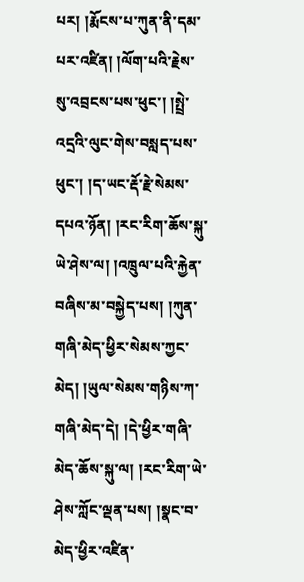པར། །རྨོངས་པ་ཀུན་ནི་དམ་པར་འཛིན། །ལོག་པའི་རྗེས་སུ་འབྲངས་པས་ཕུང་། །སྤྲེ་འདྲའི་ལུང་གེས་བསླད་པས་ཕུང་། །ད་ཡང་རྡོ་རྗེ་སེམས་དཔའ་ཉོན། །རང་རིག་ཆོས་སྐུ་ཡེ་ཤེས་ལ། །འཁྲུལ་པའི་རྐྱེན་བཞིས་མ་བསྐྱེད་པས། །ཀུན་གཞི་མེད་ཕྱིར་སེམས་ཀྱང་མེད། །ཡུལ་སེམས་གཉིས་ཀ་གཞི་མེད་དེ། །དེ་ཕྱིར་གཞི་མེད་ཆོས་སྐུ་ལ། །རང་རིག་ཡེ་ཤེས་ཀློང་ལྡན་པས། །སྣང་བ་མེད་ཕྱིར་འཛིན་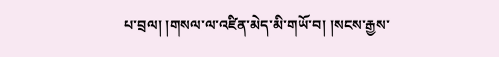པ་བྲལ། །གསལ་ལ་འཛིན་མེད་མི་གཡོ་བ། །སངས་རྒྱས་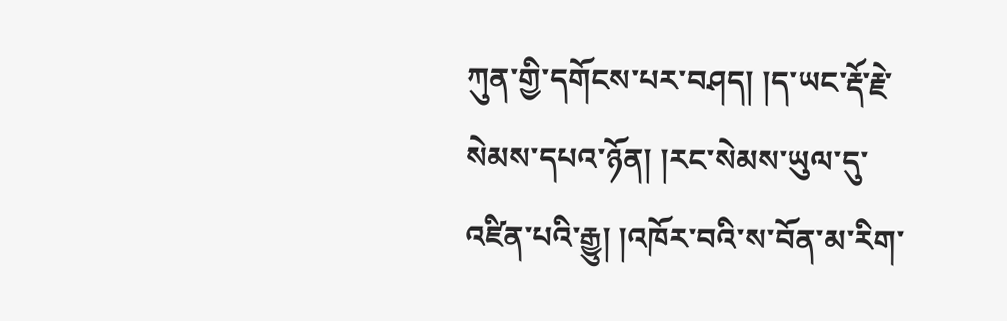ཀུན་གྱི་དགོངས་པར་བཤད། །ད་ཡང་རྡོ་རྗེ་སེམས་དཔའ་ཉོན། །རང་སེམས་ཡུལ་དུ་འཛིན་པའི་རྒྱུ། །འཁོར་བའི་ས་བོན་མ་རིག་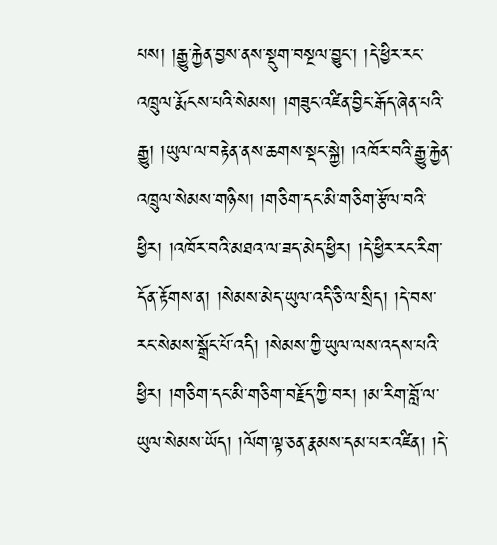པས། །རྒྱུ་རྐྱེན་བྱས་ནས་སྡུག་བསྔལ་བྱུང་། །དེ་ཕྱིར་རང་འཁྲུལ་རྨོངས་པའི་སེམས། །གཟུང་འཛིན་བྱིང་རྒོད་ཞེན་པའི་རྒྱུ། །ཡུལ་ལ་བརྟེན་ནས་ཆགས་སྡང་སྐྱེ། །འཁོར་བའི་རྒྱུ་རྐྱེན་འཁྲུལ་སེམས་གཉིས། །གཅིག་དང་མི་གཅིག་རྩོལ་བའི་ཕྱིར། །འཁོར་བའི་མཐའ་ལ་ཟད་མེད་ཕྱིར། །དེ་ཕྱིར་རང་རིག་དོན་རྟོགས་ན། །སེམས་མེད་ཡུལ་འདི་ཅི་ལ་སྲིད། །དེ་བས་རང་སེམས་སྒྲོང་པོ་འདི། །སེམས་ཀྱི་ཡུལ་ལས་འདས་པའི་ཕྱིར། །གཅིག་དང་མི་གཅིག་བརྗོད་ཀྱི་བར། །མ་རིག་བློ་ལ་ཡུལ་སེམས་ཡོད། །ལོག་ལྟ་ཅན་རྣམས་དམ་པར་འཛིན། །དེ་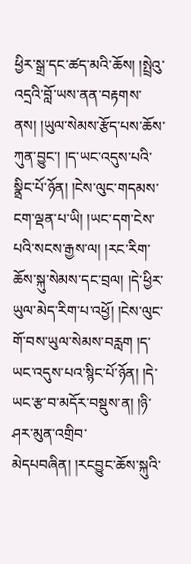ཕྱིར་སྒྲ་དང་ཚད་མའི་ཆོས། །སྤྲེའུ་འདྲའི་བློ་ཡས་ནན་བརྟགས་ནས། །ཡུལ་སེམས་རྩོད་པས་ཆོས་ཀུན་བྱུང་། །ད་ཡང་འདུས་པའི་སྣྲིང་པོ་ཉོན། །ངེས་ལུང་གདམས་ངག་ལྡན་པ་ཡི། །ཡང་དག་ངེས་པའི་སངས་རྒྱས་ལ། །རང་རིག་ཆོས་སྐུ་སེམས་དང་བྲལ། །དེ་ཕྱིར་ཡུལ་མེད་རིག་པ་འཕྱོ། །ངེས་ལུང་གོ་བས་ཡུལ་སེམས་བརླག །ད་ཡང་འདུས་པའ་སྙིང་པོ་ཉོན། །དེ་ཡང་རྩ་བ་མདོར་བསྡུས་ན། །ཉི་ཤར་མུན་འགྲིབ་མེདཔབཞིན། །རངབྱུང་ཆོས་སྐུའི་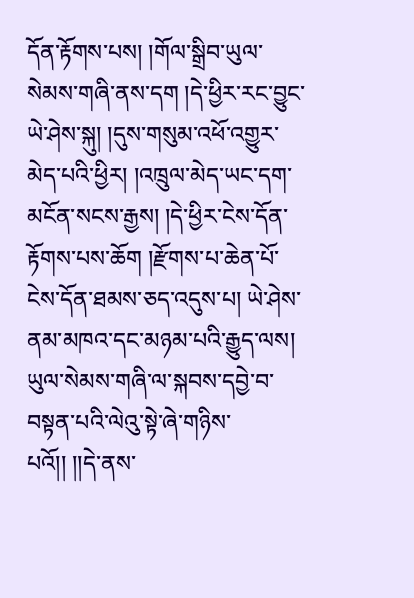དོན་རྟོགས་པས། །གོལ་སྒྲིབ་ཡུལ་སེམས་གཞི་ནས་དག །དེ་ཕྱིར་རང་བྱུང་ཡེ་ཤེས་སྐུ། །དུས་གསུམ་འཕོ་འགྱུར་མེད་པའི་ཕྱིར། །འཁྲུལ་མེད་ཡང་དག་མངོན་སངས་རྒྱས། །དེ་ཕྱིར་ངེས་དོན་རྟོགས་པས་ཆོག །རྫོགས་པ་ཆེན་པོ་ངེས་དོན་ཐམས་ཅད་འདུས་པ། ཡེ་ཤེས་ནམ་མཁའ་དང་མཉམ་པའི་རྒྱུད་ལས། ཡུལ་སེམས་གཞི་ལ་སྐབས་དབྱེ་བ་བསྟན་པའི་ལེའུ་སྟེ་ཞེ་གཉིས་པའོ།། །།དེ་ནས་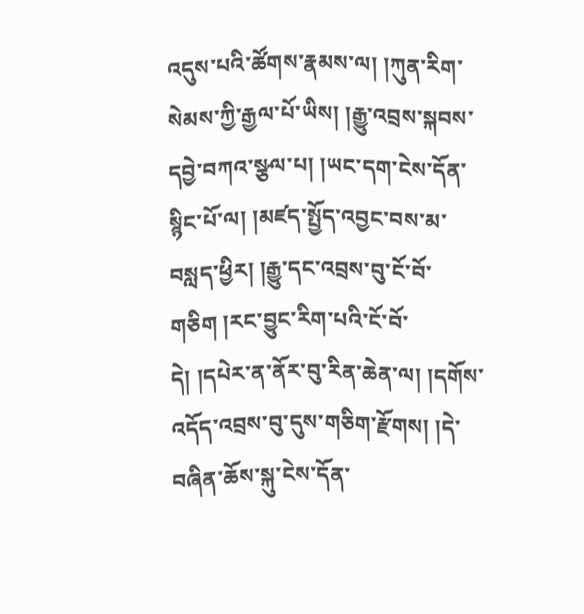འདུས་པའི་ཚོགས་རྣམས་ལ། །ཀུན་རིག་སེམས་ཀྱི་རྒྱལ་པོ་ཡིས། །རྒྱུ་འབྲས་སྐབས་དབྱེ་བཀའ་སྩལ་པ། །ཡང་དག་ངེས་དོན་སྙིང་པོ་ལ། །མཛད་སྤྱོད་འབྱང་བས་མ་བསླད་ཕྱིར། །རྒྱུ་དང་འབྲས་བུ་ངོ་བོ་གཅིག །རང་བྱུང་རིག་པའི་ངོ་བོ་དེ། །དཔེར་ན་ནོར་བུ་རིན་ཆེན་ལ། །དགོས་འདོད་འབྲས་བུ་དུས་གཅིག་རྫོགས། །དེ་བཞིན་ཆོས་སྐུ་ངེས་དོན་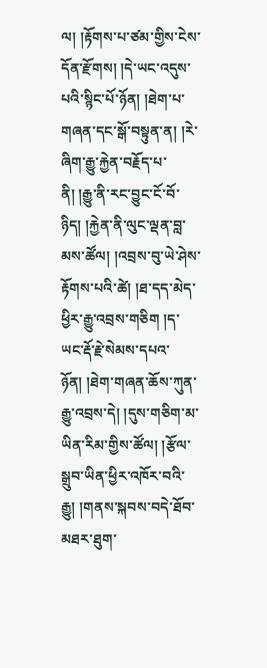ལ། །རྟོགས་པ་ཙམ་གྱིས་ངེས་དོན་རྫོགས། །དེ་ཡང་འདུས་པའི་སྙིང་པོ་ཉོན། །ཐེག་པ་གཞན་དང་སྒོ་བསྟུན་ན། །རེ་ཞིག་རྒྱུ་རྐྱེན་བརྗོད་པ་ནི། །རྒྱུ་ནི་རང་བྱུང་ངོ་བོ་ཉིད། །རྐྱེན་ནི་ལུང་ལྡན་བླ་མས་ཚོལ། །འབྲས་བུ་ཡེ་ཤེས་རྟོགས་པའི་ཚེ། །ཐ་དད་མེད་ཕྱིར་རྒྱུ་འབྲས་གཅིག །ད་ཡང་རྡོ་རྗེ་སེམས་དཔའ་ཉོན། །ཐེག་གཞན་ཆོས་ཀུན་རྒྱུ་འབྲས་དེ། །དུས་གཅིག་མ་ཡིན་རིམ་གྱིས་ཚོལ། །རྩོལ་སྒྲུབ་ཡིན་ཕྱིར་འཁོར་བའི་རྒྱུ། །གནས་སྐབས་བདེ་ཐོབ་མཐར་ཐུག་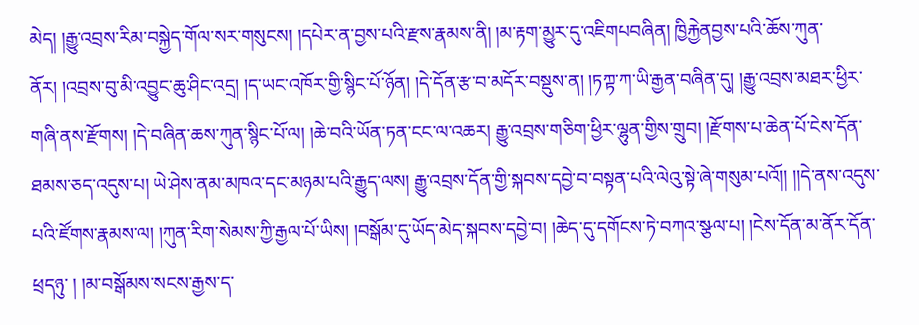མེད། །རྒྱུ་འབྲས་རིམ་བསྐྱེད་གོལ་སར་གསུངས། །དཔེར་ན་བྱས་པའི་རྫས་རྣམས་ནི། །མ་རྟག་མྱུར་དུ་འཇིགཔབཞིན། ཁྱིརྐྱེནབྱས་པའི་ཆོས་ཀུན་ནོར། །འབྲས་བུ་མི་འབྱུང་ཆུ་ཤིང་འདྲ། །ད་ཡང་འཁོར་གྱི་སྙིང་པོ་ཉོན། །དེ་དོན་རྩ་བ་མདོར་བསྡུས་ན། །ཏཀྟ་ཀ་ཡི་རྒྱན་བཞིན་དུ། །རྒྱུ་འབྲས་མཐར་ཕྱིར་གཞི་ནས་རྫོགས། །དེ་བཞིན་ཆས་ཀུན་སྙིང་པོ་ལ། །ཆེ་བའི་ཡོན་ཏན་ངང་ལ་འཆར། རྒྱུ་འབྲས་གཅིག་ཕྱིར་ལྷུན་གྱིས་གྲུབ། །རྫོགས་པ་ཆེན་པོ་ངེས་དོན་ཐམས་ཅད་འདུས་པ། ཡེ་ཤེས་ནམ་མཁའ་དང་མཉམ་པའི་རྒྱུད་ལས། རྒྱུ་འབྲས་དོན་གྱི་སྐབས་དབྱེ་བ་བསྟན་པའི་ལེའུ་སྟེ་ཞེ་གསུམ་པའོ།། །།དེ་ནས་འདུས་པའི་ཛོགས་རྣམས་ལ། །ཀུན་རིག་སེམས་ཀྱི་རྒྱལ་པོ་ཡིས། །བསྒོམ་དུ་ཡོད་མེད་སྐབས་དབྱེ་བ། །ཆེད་དུ་དགོངས་ཏེ་བཀའ་སྩལ་པ། །ངེས་དོན་མ་ནོར་དོན་ཕྲདཉུ་ ། །མ་བསྒོམས་སངས་རྒྱས་ད་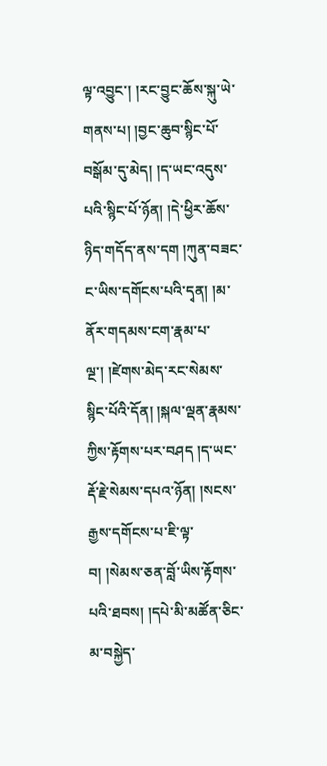ལྟ་འབྱུང་། །རང་བྱུང་ཆོས་སྐུ་ཡེ་གནས་པ། །བྱང་ཆུབ་སྙིང་པོ་བསྒོམ་དུ་མེད། །ད་ཡང་འདུས་པའི་སྙིང་པོ་ཉོན། །དེ་ཕྱིར་ཆོས་ཉིད་གདོད་ནས་དག །ཀུན་བཟང་ང་ཡིས་དགོངས་པའི་དྭན། །མ་ནོར་གདམས་ངག་རྣམ་པ་ལྔ་། །ཛེགས་མེད་རང་སེམས་སྙིང་པོའི་དོན། །སྐལ་ལྡན་རྣམས་ཀྱིས་རྟོགས་པར་བཤད །ད་ཡང་རྡོ་རྗེ་སེམས་དཔའ་ཉོན། །སངས་རྒྱས་དགོངས་པ་ཇི་ལྟ་བ། །སེམས་ཅན་བློ་ཡིས་རྟོགས་པའི་ཐབས། །དཔེ་མི་མཚོན་ཅིང་མ་བསྐྱེད་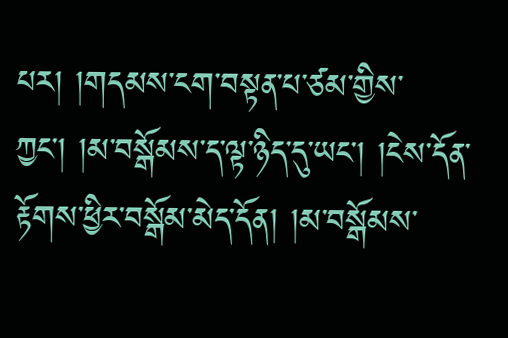པར། །གདམས་ངག་བསྟན་པ་ཙམ་གྱིས་ཀྱང་། །མ་བསྒོམས་ད་ལྟ་ཉིད་དུ་ཡང་། །ངེས་དོན་རྟོགས་ཕྱིར་བསྒོམ་མེད་དོན། །མ་བསྒོམས་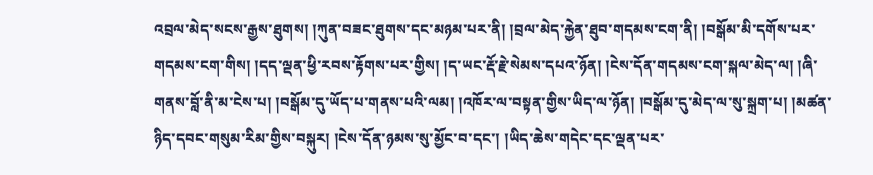འབྲལ་མེད་སངས་རྒྱས་ཐུགས། །ཀུན་བཟང་ཐུགས་དང་མཉམ་པར་ནི། །བྲལ་མེད་རྐྱེན་ཐུབ་གདམས་ངག་ནི། །བསྒོམ་མི་དགོས་པར་གདམས་ངག་གིས། །དད་ལྡན་ཕྱི་རབས་རྟོགས་པར་གྱིས། །ད་ཡང་རྡོ་རྗེ་སེམས་དཔའ་ཉོན། །ངེས་དོན་གདམས་ངག་སྐལ་མེད་ལ། །ཞི་གནས་བློ་ནི་མ་ངེས་པ། །བསྒོམ་དུ་ཡོད་པ་གནས་པའི་ལམ། །འཁོར་ལ་བསྟན་གྱིས་ཡིད་ལ་ཉོན། །བསྒོམ་དུ་མེད་ལ་སུ་སྐྲག་པ། །མཚན་ཉིད་དབང་གསུམ་རིམ་གྱིས་བསྐུར། །ངེས་དོན་ཉམས་སུ་མྱོང་བ་དང་། །ཡིད་ཆེས་གདེང་དང་ལྡན་པར་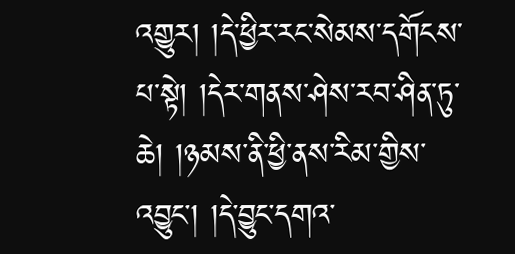འགྱུར། །དེ་ཕྱིར་རང་སེམས་དགོངས་པ་སྟེ། །དེར་གནས་ཤེས་རབ་ཤིན་ཏུ་ཆེ། །ཉམས་ནི་ཕྱི་ནས་རིམ་གྱིས་འབྱུང་། །དེ་བྱུང་དགའ་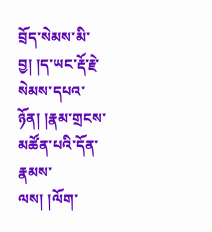བྲོད་སེམས་མི་བྱ། །ད་ཡང་རྡོ་རྗེ་སེམས་དཔའ་ཉོན། །རྣམ་གྲངས་མཚོན་པའི་དོན་རྣམས་ལས། །ལོག་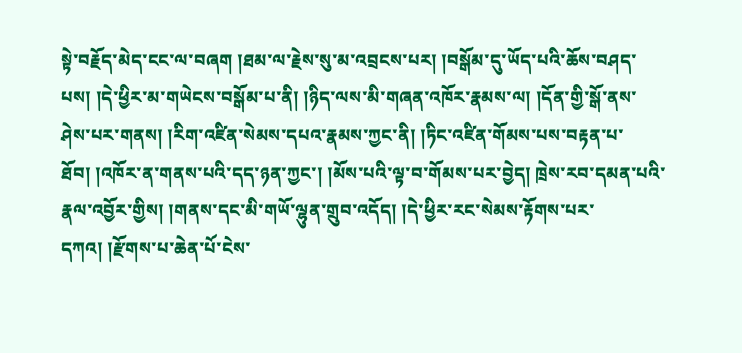སྟེ་བརྗོད་མེད་ངང་ལ་བཞག །ཐམ་ལ་རྗེས་སུ་མ་འབྲངས་པར། །བསྒོམ་དུ་ཡོད་པའི་ཆོས་བཤད་པས། །དེ་ཕྱིར་མ་གཡེངས་བསྒོམ་པ་ནི། །ཉིད་ལས་མི་གཞན་འཁོར་རྣམས་ལ། །དོན་གྱི་སྒོ་ནས་ཤེས་པར་གནས། །རིག་འཛིན་སེམས་དཔའ་རྣམས་ཀྱང་ནི། །ཏིང་འཛིན་གོམས་པས་བརྟན་པ་ཐོབ། །འཁོར་ན་གནས་པའི་དད་ཉན་ཀྱང་། །མོས་པའི་ལྟ་བ་གོམས་པར་བྱེད། ཁྲེས་རབ་དམན་པའི་རྣལ་འབྱོར་གྱིས། །གནས་དང་མི་གཡོ་ལྷུན་གྲུབ་འདོད། །དེ་ཕྱིར་རང་སེམས་རྟོགས་པར་དཀའ། །རྫོགས་པ་ཆེན་པོ་ངེས་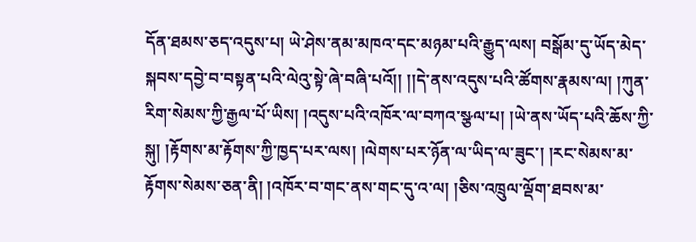དོན་ཐམས་ཅད་འདུས་པ། ཡེ་ཤེས་ནམ་མཁའ་དང་མཉམ་པའི་རྒྱུད་ལས། བསྒོམ་དུ་ཡོད་མེད་སྐབས་དབྱེ་བ་བསྟན་པའི་ལེའུ་སྟེ་ཞེ་བཞི་པའོ།། །།དེ་ནས་འདུས་པའི་ཚོགས་རྣམས་ལ། །ཀུན་རིག་སེམས་ཀྱི་རྒྱལ་པོ་ཡིས། །འདུས་པའི་འཁོར་ལ་བཀའ་སྩལ་པ། །ཡེ་ནས་ཡོད་པའི་ཆོས་ཀྱི་སྐུ། །རྟོགས་མ་རྟོགས་ཀྱི་ཁྱད་པར་ལས། །ལེགས་པར་ཉོན་ལ་ཡིད་ལ་ཟུང་། །རང་སེམས་མ་རྟོགས་སེམས་ཅན་ནི། །འཁོར་བ་གང་ནས་གང་དུ་འ་ལ། །ཅིས་འཁྲུལ་ལྡོག་ཐབས་མ་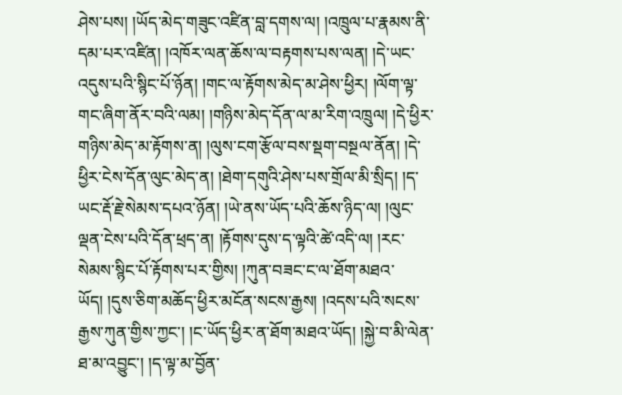ཤེས་པས། །ཡོད་མེད་གཟུང་འཛིན་བླ་དགས་ལ། །འཁྲུལ་པ་རྣམས་ནི་དམ་པར་འཛིན། །འཁོར་ལན་ཆོས་ལ་བརྟགས་པས་ལན། །དེ་ཡང་འདུས་པའི་སྙིང་པོ་ཉོན། །གང་ལ་རྟོགས་མེད་མ་ཤེས་ཕྱིར། །ལོག་ལྟ་གང་ཞིག་ནོར་བའི་ལམ། །གཉིས་མེད་དོན་ལ་མ་རིག་འཁྲུལ། །དེ་ཕྱིར་གཉིས་མེད་མ་རྟོགས་ན། །ལུས་ངག་རྩོལ་བས་སྡག་བསྔལ་ནོན། །དེ་ཕྱིར་ངེས་དོན་ལུང་མེད་ན། །ཐེག་དགུའི་ཤེས་པས་གྲོལ་མི་སྲིད། །ད་ཡང་རྡོ་རྗེ་སེམས་དཔའ་ཉོན། །ཡེ་ནས་ཡོད་པའི་ཆོས་ཉིད་ལ། །ལུང་ལྡན་ངེས་པའི་དོན་ཕྲད་ན། །རྟོགས་དུས་ད་ལྟའི་ཚེ་འདི་ལ། །རང་སེམས་སྙིང་པོ་རྟོགས་པར་གྱིས། །ཀུན་བཟང་ང་ལ་ཐོག་མཐའ་ཡོད། །དུས་ཅིག་མཆོད་ཕྱིར་མངོན་སངས་རྒྱས། །འདས་པའི་སངས་རྒྱས་ཀུན་གྱིས་ཀྱང་། །ང་ཡོད་ཕྱིར་ན་ཐོག་མཐའ་ཡོད། །སྐྱེ་བ་མི་ལེན་ཐ་མ་འབྱུང་། །ད་ལྟ་མ་བྱོན་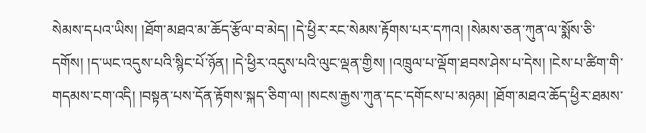སེམས་དཔའ་ཡིས། །ཐོག་མཐའ་མ་ཆོད་རྩོལ་བ་མེད། །དེ་ཕྱིར་རང་སེམས་རྟོགས་པར་དཀའ། །སེམས་ཅན་ཀུན་ལ་སྨོས་ཅི་དགོས། །ད་ཡང་འདུས་པའི་སྙིང་པོ་ཉོན། །དེ་ཕྱིར་འདུས་པའི་ལུང་ལྡན་གྱིས། །འཁྲུལ་པ་ལྡོག་ཐབས་ཤེས་པ་དེས། །ངེས་པ་ཚིག་གི་གདམས་ངག་འདི། །བསྟན་པས་དོན་རྟོགས་སྐད་ཅིག་ལ། །སངས་རྒྱས་ཀུན་དང་དགོངས་པ་མཉམ། །ཐོག་མཐའ་ཆོད་ཕྱིར་ཐམས་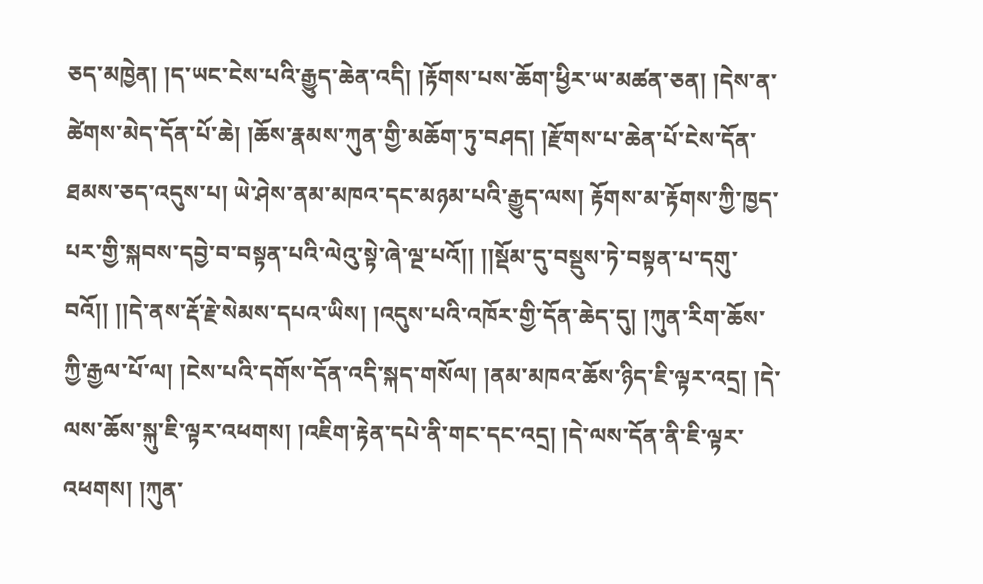ཅད་མཁྱེན། །ད་ཡང་ངེས་པའི་རྒྱུད་ཆེན་འདི། །རྟོགས་པས་ཆོག་ཕྱིར་ཡ་མཚན་ཅན། །དེས་ན་ཚེགས་མེད་དོན་པོ་ཆེ། །ཆོས་རྣམས་ཀུན་གྱི་མཆོག་ཏུ་བཤད། །རྫོགས་པ་ཆེན་པོ་ངེས་དོན་ཐམས་ཅད་འདུས་པ། ཡེ་ཤེས་ནམ་མཁའ་དང་མཉམ་པའི་རྒྱུད་ལས། རྟོགས་མ་རྟོགས་ཀྱི་ཁྱད་པར་གྱི་སྐབས་དབྱེ་བ་བསྟན་པའི་ལེའུ་སྟེ་ཞེ་ལྔ་པའོ།། །།སྡོམ་དུ་བསྡུས་ཏེ་བསྟན་པ་དགུ་བའོ།། །།དེ་ནས་རྡོ་རྗེ་སེམས་དཔའ་ཡིས། །འདུས་པའི་འཁོར་གྱི་དོན་ཆེད་དུ། །ཀུན་རིག་ཆོས་ཀྱི་རྒྱལ་པོ་ལ། །ངེས་པའི་དགོས་དོན་འདི་སྐད་གསོལ། །ནམ་མཁའ་ཆོས་ཉིད་ཇི་ལྟར་འདྲ། །དེ་ལས་ཆོས་སྐུ་ཇི་ལྟར་འཕགས། །འཇིག་རྟེན་དཔེ་ནི་གང་དང་འདྲ། །དེ་ལས་དོན་ནི་ཇི་ལྟར་འཕགས། །ཀུན་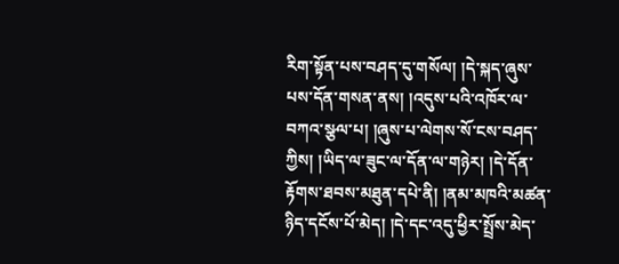རིག་སྟོན་པས་བཤད་དུ་གསོལ། །དེ་སྐད་ཞུས་པས་དོན་གསན་ནས། །འདུས་པའི་འཁོར་ལ་བཀའ་སྩལ་པ། །ཞུས་པ་ལེགས་སོ་ངས་བཤད་ཀྱིས། །ཡིད་ལ་ཟུང་ལ་དོན་ལ་གཉེར། །དེ་དོན་རྟོགས་ཐབས་མཐུན་དཔེ་ནི། །ནམ་མཁའི་མཚན་ཉིད་དངོས་པོ་མེད། །དེ་དང་འདུ་ཕྱིར་སྤྲོས་མེད་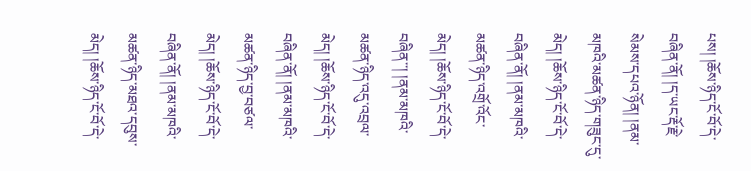པས། །ཆོས་ཉིད་ངོ་བོ་དེ་བཞིན་ནོ། །ད་ཡང་རྡོ་རྗེ་སེམས་དཔའ་ཉོན། །ནམ་མཁའི་མཚན་ཉིད་གཟུང་དུ་མེད། །ཆོས་ཉིད་ངོ་བོ་དེ་བཞིན་ནོ། །ནམ་མཁའི་མཚན་ཉིད་འགྲོ་འོང་མེད། །ཆོས་ཉིད་ངོ་བོ་དེ་བཞིན་་། །ནམ་མཁའི་མཚན་ཉིད་འདུ་འབྲལ་མེད། །ཆོས་ཉིད་ངོ་བོ་དེ་བཞིན་ནོ། །ནམ་མཁའི་མཚན་ཉིད་བྱ་བཙལ་མེད། །ཆོས་ཉིད་ངོ་བོ་དེ་བཞིན་ནོ། །ནམ་མཁའི་མཚན་ཉིད་མཐའ་དབུས་མེད། །ཆོས་ཉིད་ངོ་བོ་དེ་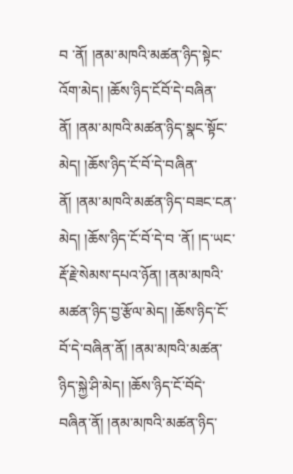བ ་ནོ། །ནམ་མཁའི་མཚན་ཉིད་སྟེང་འོག་མེད། །ཆོས་ཉིད་ངོབོ་དེ་བཞིན་ནོ། །ནམ་མཁའི་མཚན་ཉིད་སྣང་སྟོང་མེད། །ཆོས་ཉིད་ངོ་བོ་དེ་བཞིན་ནོ། །ནམ་མཁའི་མཚན་ཉིད་བཟང་ངན་མེད། །ཆོས་ཉིད་ངོ་བོ་དེ་བ ་ནོ། །ད་ཡང་རྡོ་རྗེ་སེམས་དཔའ་ཉོན། །ནམ་མཁའི་མཚན་ཉིད་བྱ་རྩོལ་མེད། །ཆོས་ཉིད་ངོ་བོ་དེ་བཞིན་ནོ། །ནམ་མཁའི་མཚན་ཉིད་སྐྱེ་ཤི་མེད། །ཆོས་ཉིད་ངོ་བོདེ་བཞིན་ནོ། །ནམ་མཁའི་མཚན་ཉིད་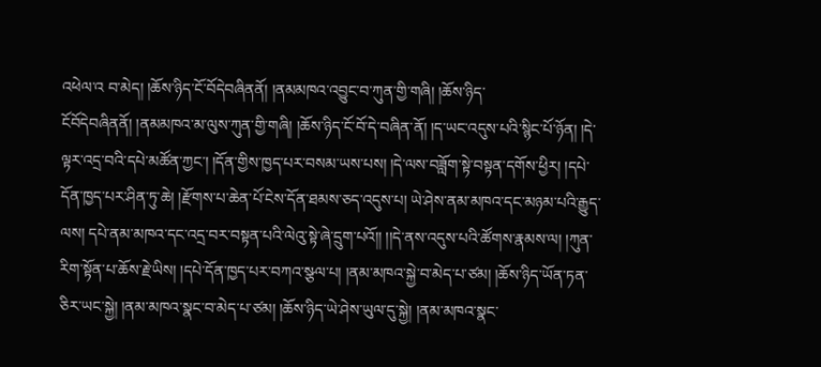འཕེལ་འ བ་མེད། །ཆོས་ཉིད་ངོ་བོདེབཞིནནོ། །ནམམཁའ་འབྱུང་བ་ཀུན་གྱི་གཞི། །ཆོས་ཉིད་ངོབོདེབཞིནནོ། །ནམམཁའ་མ་ལུས་ཀུན་གྱི་གཞི། །ཆོས་ཉིད་ངོ་བོ་དེ་བཞིན་ནོ། །ད་ཡང་འདུས་པའི་སྙིང་པོ་ཉོན། །དེ་ལྟར་འདྲ་བའི་དཔེ་མཚོན་ཀྱང་། །དོན་གྱིས་ཁྱད་པར་བསམ་ཡས་པས། །དེ་ལས་བཟློག་སྟེ་བསྟན་དགོས་ཕྱིར། །དཔེ་དོན་ཁྱད་པར་ཤིན་ཏུ་ཆེ། །རྫོགས་པ་ཆེན་པོ་ངེས་དོན་ཐམས་ཅད་འདུས་པ། ཡེ་ཤེས་ནམ་མཁའ་དང་མཉམ་པའི་རྒྱུད་ལས། དཔེ་ནམ་མཁའ་དང་འདྲ་བར་བསྟན་པའི་ལེའུ་སྟེ་ཞེ་དྲུག་པའོ།། །།དེ་ནས་འདུས་པའི་ཚོགས་རྣམས་ལ། །ཀུན་རིག་སྟོན་པ་ཆོས་རྗེ་ཡིས། །དཔེ་དོན་ཁྱད་པར་བཀའ་སྩལ་པ། །ནམ་མཁའ་སྐྱེ་བ་མེད་པ་ཙམ། །ཆོས་ཉིད་ཡོན་ཏན་ཅིར་ཡང་སྐྱེ། །ནམ་མཁའ་སྣང་བ་མེད་པ་ཙམ། །ཆོས་ཉིད་ཡེ་ཤེས་ཡུལ་དུ་སྐྱེ། །ནམ་མཁའ་སྣང་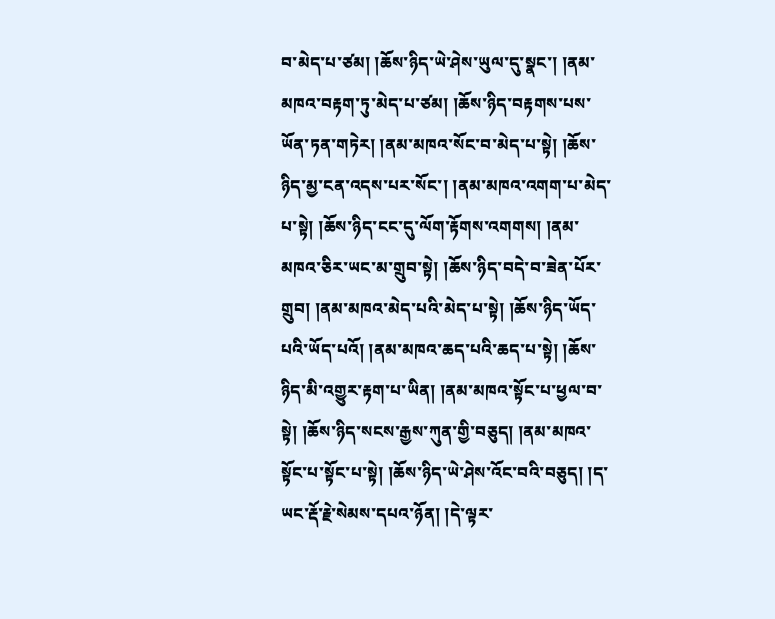བ་མེད་པ་ཙམ། །ཆོས་ཉིད་ཡེ་ཤེས་ཡུལ་དུ་སྣང་། །ནམ་མཁའ་བརྟག་ཏུ་མེད་པ་ཙམ། །ཆོས་ཉིད་བརྟགས་པས་ཡོན་ཏན་གཏེར། །ནམ་མཁའ་སོང་བ་མེད་པ་སྟེ། །ཆོས་ཉིད་མྱ་ངན་འདས་པར་སོང་། །ནམ་མཁའ་འགག་པ་མེད་པ་སྟེ། །ཆོས་ཉིད་ངང་དུ་ལོག་རྟོགས་འགགས། །ནམ་མཁའ་ཅིར་ཡང་མ་གྲུབ་སྟེ། །ཆོས་ཉིད་བདེ་བ་ཟེན་པོར་གྲུབ། །ནམ་མཁའ་མེད་པའི་མེད་པ་སྟེ། །ཆོས་ཉིད་ཡོད་པའི་ཡོད་པའོ། །ནམ་མཁའ་ཆད་པའི་ཆད་པ་སྟེ། །ཆོས་ཉིད་མི་འགྱུར་རྟག་པ་ཡིན། །ནམ་མཁའ་སྟོང་པ་ཕྱལ་བ་སྟེ། །ཆོས་ཉིད་སངས་རྒྱས་ཀུན་གྱི་བཅུད། །ནམ་མཁའ་སྟོང་པ་སྟོང་པ་སྟེ། །ཆོས་ཉིད་ཡེ་ཤེས་འོང་བའི་བཅུད། །ད་ཡང་རྡོ་རྗེ་སེམས་དཔའ་ཉོན། །དེ་ལྟར་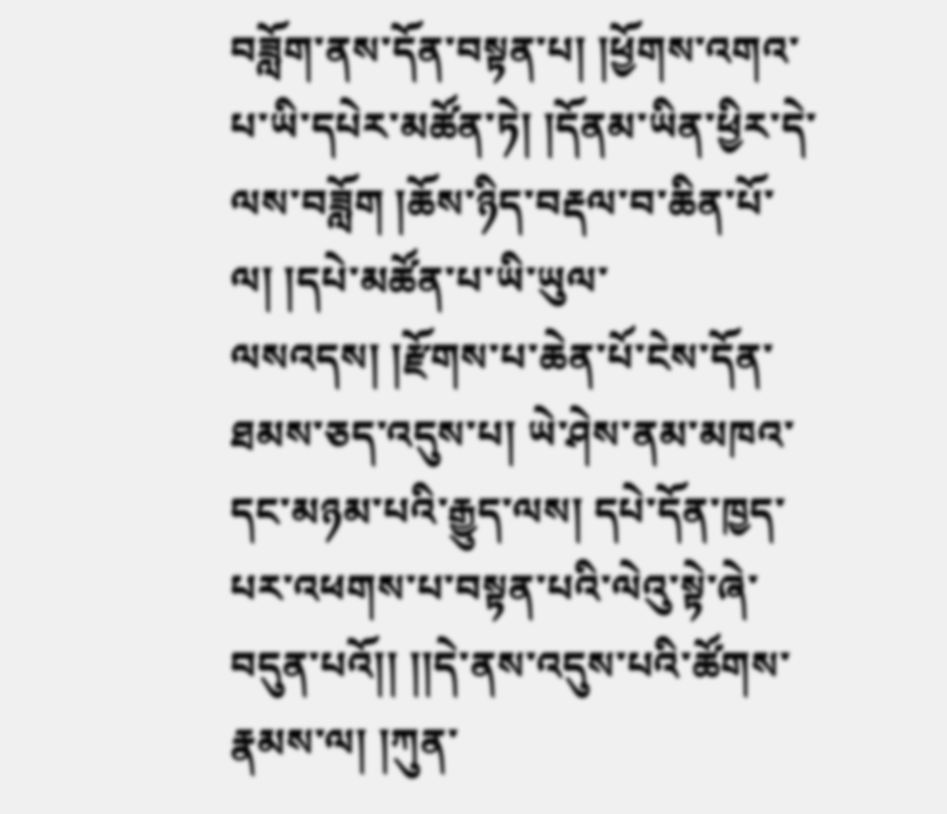བཟློག་ནས་དོན་བསྟན་པ། །ཕྱོགས་འགའ་པ་ཡི་དཔེར་མཚོན་ཏེ། །དོནམ་ཡིན་ཕྱིར་དེ་ལས་བཟློག །ཆོས་ཉིད་བརྡལ་བ་ཆིན་པོ་ལ། །དཔེ་མཚོན་པ་ཡི་ཡུལ་ལསའདས། །རྫོགས་པ་ཆེན་པོ་ངེས་དོན་ཐམས་ཅད་འདུས་པ། ཡེ་ཤེས་ནམ་མཁའ་དང་མཉམ་པའི་རྒྱུད་ལས། དཔེ་དོན་ཁྱད་པར་འཕགས་པ་བསྟན་པའི་ལེའུ་སྟེ་ཞེ་བདུན་པའོ།། །།དེ་ནས་འདུས་པའི་ཚོགས་རྣམས་ལ། །ཀུན་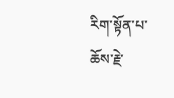རིག་སྟོན་པ་ཆོས་རྗེ་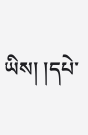ཡིས། །དཔེ་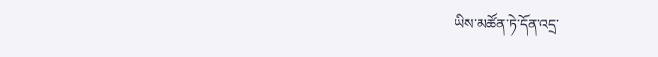ཡིས་མཚོན་ཏེ་དོན་འདྲ་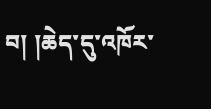བ། །ཆེད་དུ་འཁོར་